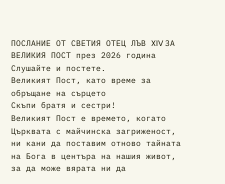ПОСЛАНИЕ ОТ СВЕТИЯ ОТЕЦ ЛЪВ XIV ЗА ВЕЛИКИЯ ПОСТ през 2026 година
Слушайте и постете.
Великият Пост, като време за обръщане на сърцето
Скъпи братя и сестри!
Великият Пост е времето, когато Църквата с майчинска загриженост, ни кани да поставим отново тайната на Бога в центъра на нашия живот, за да може вярата ни да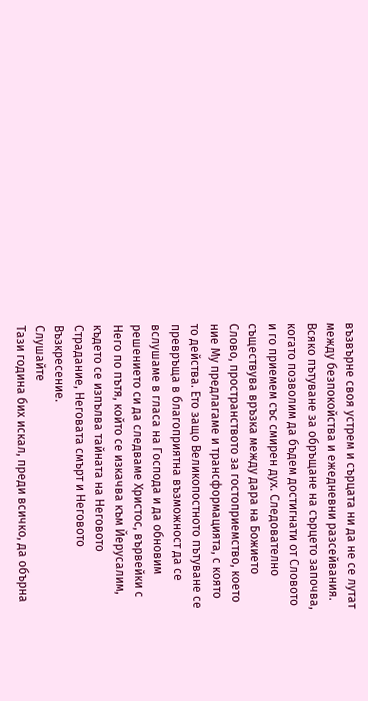възвърне своя устрем и сърцата ни да не се лутат между безпокойства и ежедневни разсейвания.
Всяко пътуване за обръщане на сърцето започва, когато позволим да бъдем достигнати от Словото и го приемем със смирен дух. Следователно съществува връзка между дара на Божието Слово, пространството за гостоприемство, което ние Му предлагаме и трансформацията, с която то действа. Ето защо Великопостното пътуване се превръща в благоприятна възможност да се вслушаме в гласа на Господа и да обновим решението си да следваме Христос, вървейки с Него по пътя, който се изкачва към Йерусалим, където се изпълва тайната на Неговото Страдание, Неговата смърт и Неговото Възкресение.
Слушайте
Тази година бих искал, преди всичко, да обърна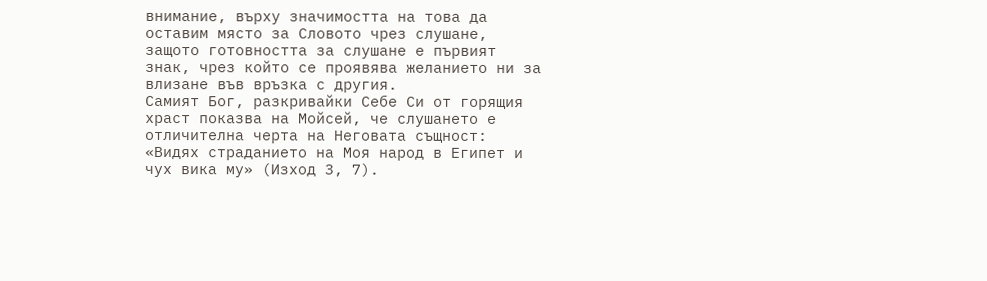внимание, върху значимостта на това да оставим място за Словото чрез слушане, защото готовността за слушане е първият знак, чрез който се проявява желанието ни за влизане във връзка с другия.
Самият Бог, разкривайки Себе Си от горящия храст показва на Мойсей, че слушането е отличителна черта на Неговата същност: «Видях страданието на Моя народ в Египет и чух вика му» (Изход 3, 7).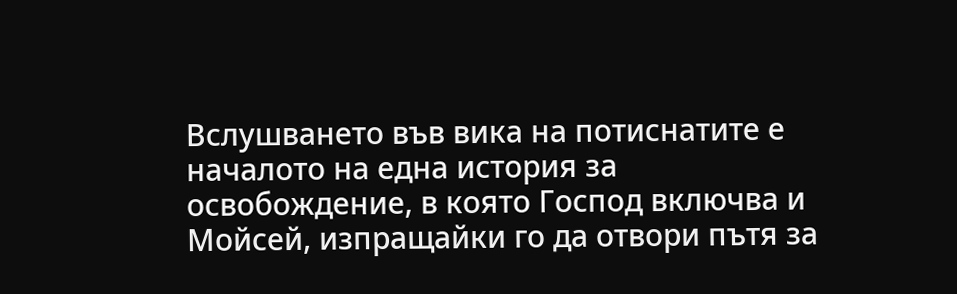Вслушването във вика на потиснатите е началото на една история за освобождение, в която Господ включва и Мойсей, изпращайки го да отвори пътя за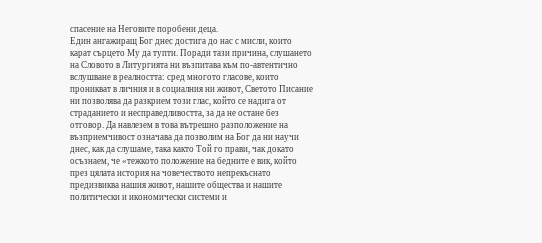спасение на Неговите поробени деца.
Един ангажиращ Бог днес достига до нас с мисли, които карат сърцето Му да тупти. Поради тази причина, слушането на Словото в Литургията ни възпитава към по-автентично вслушване в реалността: сред многото гласове, които проникват в личния и в социалния ни живот, Светото Писание ни позволява да разкрием този глас, който се надига от страданието и несправедливостта, за да не остане без отговор. Да навлезем в това вътрешно разположение на възприемчивост означава да позволим на Бог да ни научи днес, как да слушаме, така както Той го прави, чак докато осъзнаем, че «тежкото положение на бедните е вик, който през цялата история на човечеството непрекъснато предизвиква нашия живот, нашите общества и нашите политически и икономически системи и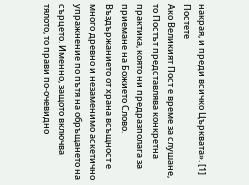накрая, и преди всичко Църквата». [1]
Постете
Ако Великият Пост е време за слушане, то Постът представлява конкретна практика, която ни предразполага за приемане на Божието Слово. Въздържанието от храна всъщност е много древно и незаменимо аскетично упражнение по пътя на обръщането на сърцето. Именно, защото включва тялото, то прави по-очевидно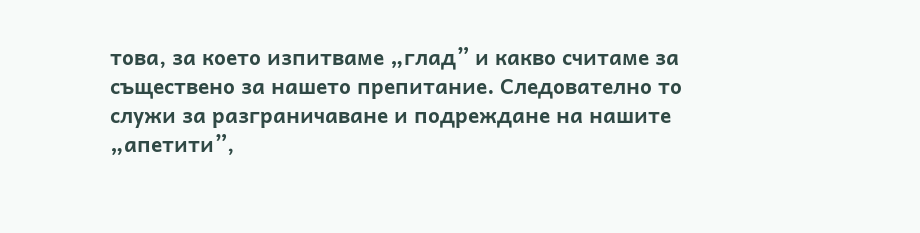това, за което изпитваме „глад” и какво считаме за съществено за нашето препитание. Следователно то служи за разграничаване и подреждане на нашите „апетити”,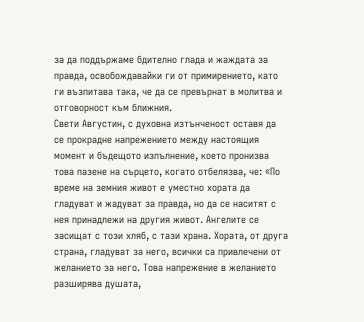за да поддържаме бдително глада и жаждата за правда, освобождавайки ги от примирението, като ги възпитава така, че да се превърнат в молитва и отговорност към ближния.
Свети Августин, с духовна изтънченост оставя да се прокрадне напрежението между настоящия момент и бъдещото изпълнение, което пронизва това пазене на сърцето, когато отбелязва, че: «По време на земния живот е уместно хората да гладуват и жадуват за правда, но да се наситят с нея принадлежи на другия живот. Ангелите се засищат с този хляб, с тази храна. Хората, от друга страна, гладуват за него, всички са привлечени от желанието за него. Това напрежение в желанието разширява душата,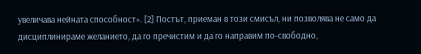увеличава нейната способност». [2] Постът, приеман в този смисъл, ни позволява не само да дисциплинираме желанието, да го пречистим и да го направим по-свободно,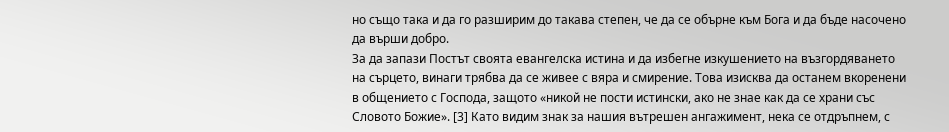но също така и да го разширим до такава степен, че да се обърне към Бога и да бъде насочено да върши добро.
За да запази Постът своята евангелска истина и да избегне изкушението на възгордяването на сърцето, винаги трябва да се живее с вяра и смирение. Това изисква да останем вкоренени в общението с Господа, защото «никой не пости истински, ако не знае как да се храни със Словото Божие». [3] Като видим знак за нашия вътрешен ангажимент, нека се отдръпнем, с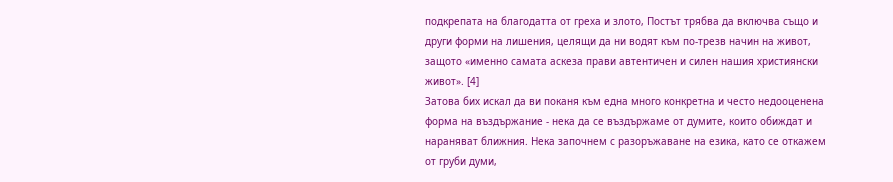подкрепата на благодатта от греха и злото, Постът трябва да включва също и други форми на лишения, целящи да ни водят към по-трезв начин на живот, защото «именно самата аскеза прави автентичен и силен нашия християнски живот». [4]
Затова бих искал да ви поканя към една много конкретна и често недооценена форма на въздържание - нека да се въздържаме от думите, които обиждат и нараняват ближния. Нека започнем с разоръжаване на езика, като се откажем от груби думи,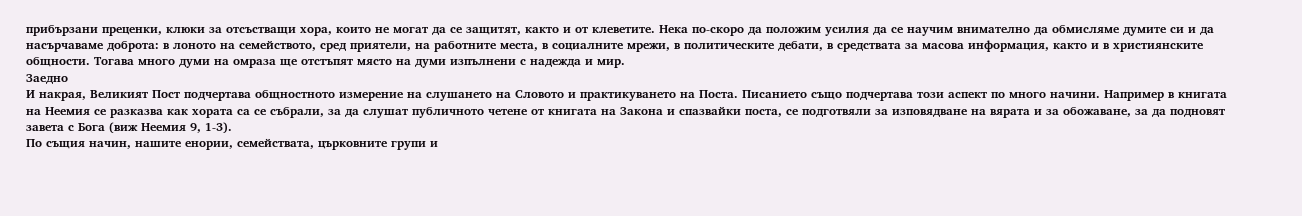прибързани преценки, клюки за отсъстващи хора, които не могат да се защитят, както и от клеветите. Нека по-скоро да положим усилия да се научим внимателно да обмисляме думите си и да насърчаваме доброта: в лоното на семейството, сред приятели, на работните места, в социалните мрежи, в политическите дебати, в средствата за масова информация, както и в християнските общности. Тогава много думи на омраза ще отстъпят място на думи изпълнени с надежда и мир.
Заедно
И накрая, Великият Пост подчертава общностното измерение на слушането на Словото и практикуването на Поста. Писанието също подчертава този аспект по много начини. Например в книгата на Неемия се разказва как хората са се събрали, за да слушат публичното четене от книгата на Закона и спазвайки поста, се подготвяли за изповядване на вярата и за обожаване, за да подновят завета с Бога (виж Неемия 9, 1-3).
По същия начин, нашите енории, семействата, църковните групи и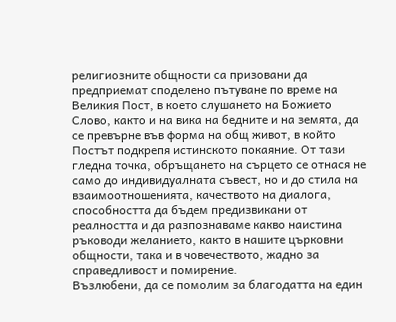религиозните общности са призовани да предприемат споделено пътуване по време на Великия Пост, в което слушането на Божието Слово, както и на вика на бедните и на земята, да се превърне във форма на общ живот, в който Постът подкрепя истинското покаяние. От тази гледна точка, обръщането на сърцето се отнася не само до индивидуалната съвест, но и до стила на взаимоотношенията, качеството на диалога, способността да бъдем предизвикани от реалността и да разпознаваме какво наистина ръководи желанието, както в нашите църковни общности, така и в човечеството, жадно за справедливост и помирение.
Възлюбени, да се помолим за благодатта на един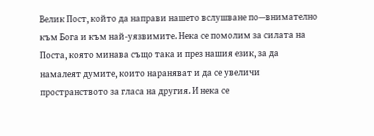Велик Пост, който да направи нашето вслушване по—внимателно към Бога и към най-уязвимите. Нека се помолим за силата на Поста, която минава също така и през нашия език, за да намалеят думите, които нараняват и да се увеличи пространството за гласа на другия. И нека се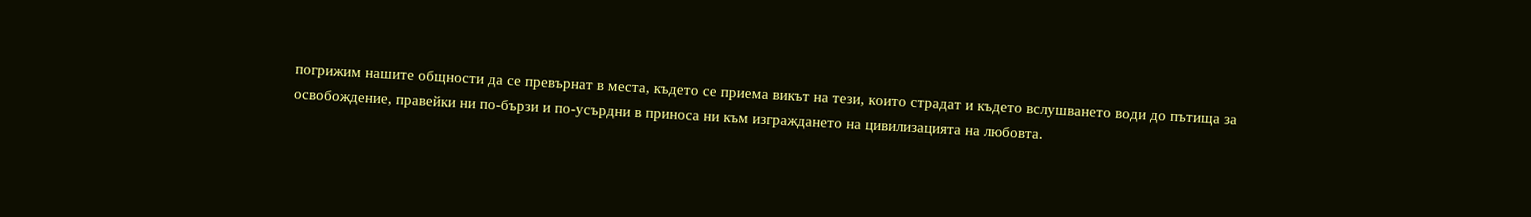погрижим нашите общности да се превърнат в места, където се приема викът на тези, които страдат и където вслушването води до пътища за освобождение, правейки ни по-бързи и по-усърдни в приноса ни към изграждането на цивилизацията на любовта.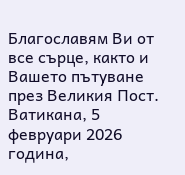Благославям Ви от все сърце, както и Вашето пътуване през Великия Пост.
Ватикана, 5 февруари 2026 година,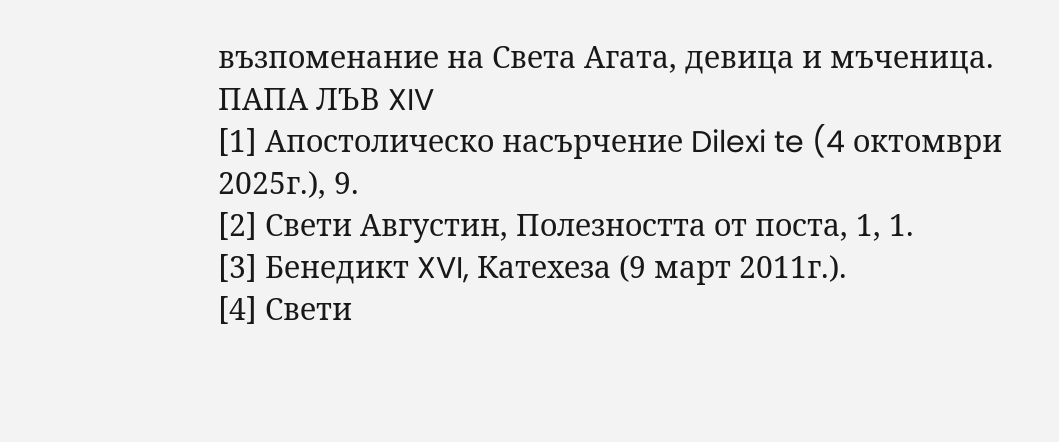възпоменание на Света Агата, девица и мъченица.
ПАПА ЛЪВ XIV
[1] Апостолическо насърчение Dilexi te (4 октомври 2025г.), 9.
[2] Свети Августин, Полезността от поста, 1, 1.
[3] Бенедикт XVI, Катехеза (9 март 2011г.).
[4] Свети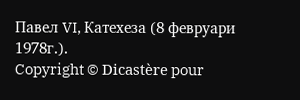Павел VI, Катехеза (8 февруари 1978г.).
Copyright © Dicastère pour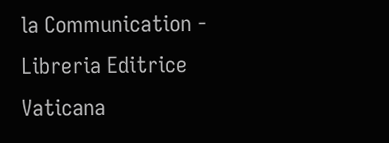la Communication - Libreria Editrice Vaticana